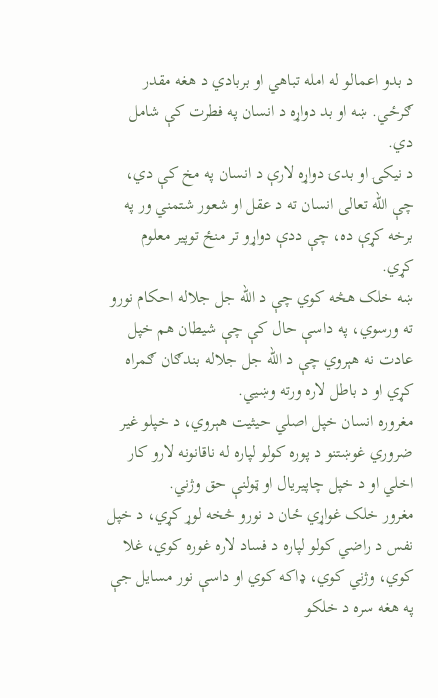د بدو اعمالو له امله تباهي او بربادي د هغه مقدر ګرځي. ښه او بد دواړه د انسان په فطرت کې شامل دي.
د نیکۍ او بدۍ دواړه لارې د انسان په مخ کې دي، چې الله تعالی انسان ته د عقل او شعور شتمني ور په برخه کړې ده، چې ددې دواړو تر منځ توپیر معلوم کړي.
ښه خلک هڅه کوي چې د الله جل جلاله احکام نورو ته ورسوي، په داسې حال کې چې شیطان هم خپل عادت نه هېروي چې د الله جل جلاله بندګان ګمراه کړي او د باطل لاره ورته وښيي.
مغروره انسان خپل اصلي حیثیت هېروي، د خپلو غیر ضروري غوښتنو د پوره کولو لپاره له ناقانونه لارو کار اخلي او د خپل چاپیریال او ټولنې حق وژني.
مغرور خلک غواړي ځان د نورو څخه لوړ کړي، د خپل نفس د راضي کولو لپاره د فساد لاره غوره کوي، غلا کوي، وژني کوي، ډاکه کوي او داسې نور مسایل جې په هغه سره د خلکو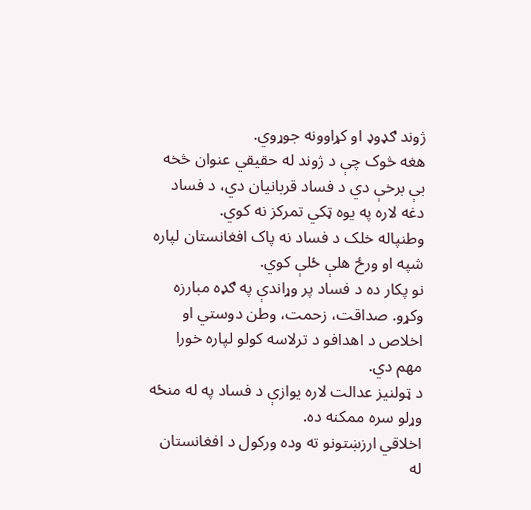ژوند ګډوډ او کړاوونه جوړوي.
هغه څوک چې د ژوند له حقیقي عنوان څخه بې برخې دي د فساد قربانیان دي، د فساد دغه لاره په یوه ټکي تمرکز نه کوي.
وطنپاله خلک د فساد نه پاک افغانستان لپاره شپه او ورځ هلې ځلې کوي.
نو پکار ده د فساد پر وړاندې په ګډه مبارزه وکړو. صداقت، زحمت، وطن دوستي او اخلاص د اهدافو د ترلاسه کولو لپاره خورا مهم دي.
د ټولنیز عدالت لاره یوازې د فساد په له منځه وړلو سره ممکنه ده.
اخلاقي ارزښتونو ته وده ورکول د افغانستان له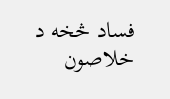فساد څخه د خلاصون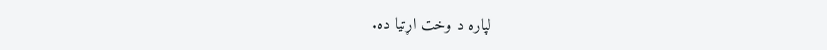لپاره د وخت اړتیا ده.